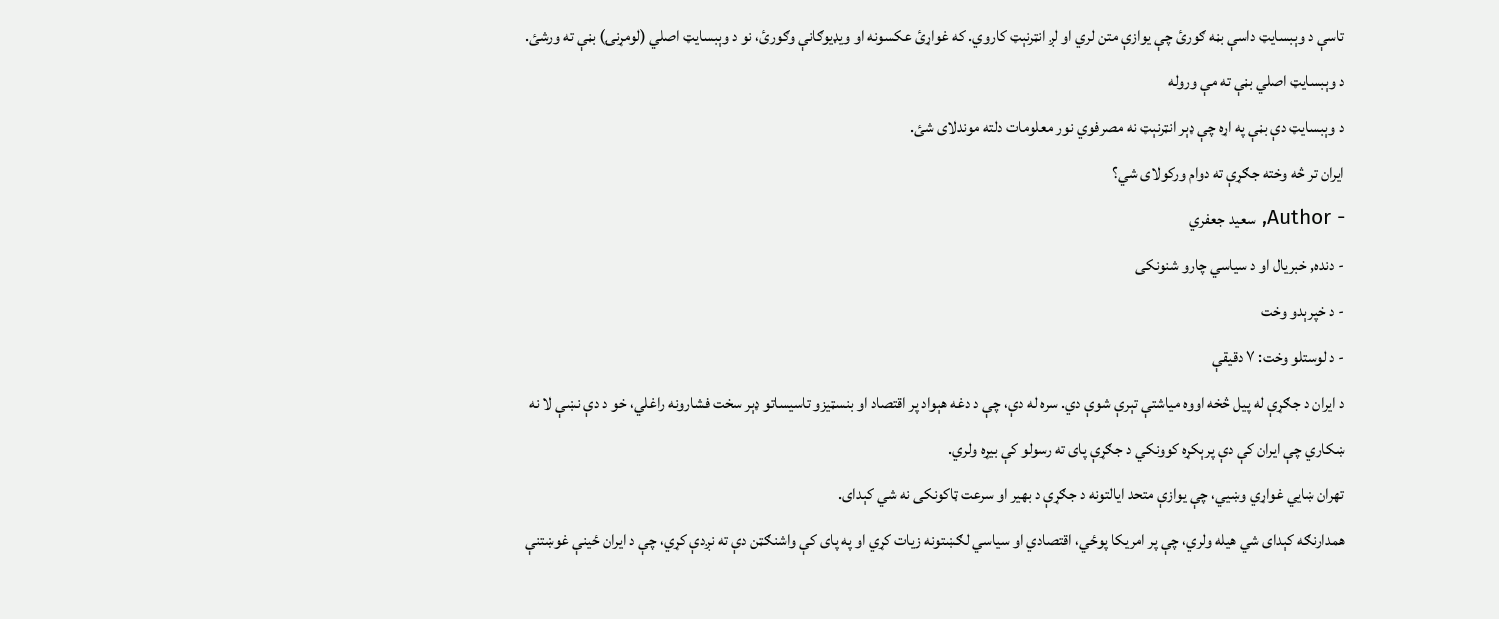تاسې د وېبسایټ داسې بڼه ګورئ چې یوازې متن لري او لږ انټرنېټ کاروي. که غواړئ عکسونه او ویډیوګانې وګورئ، نو د وېبسایټ اصلي (لومړنۍ) بڼې ته ورشئ.
د وېبسایټ اصلي بڼې ته مې وروله
د وېبسایټ دې بڼې په اړه چې ډېر انټرنېټ نه مصرفوي نور معلومات دلته موندلای شئ.
ایران تر څه وخته جګړې ته دوام ورکولای شي؟
- Author, سعید جعفري
- دنده, خبریال او د سیاسي چارو شنونکی
- د خپرېدو وخت
- د لوستلو وخت: ۷ دقیقې
د ایران د جګړې له پیل څخه اووه میاشتې تېرې شوې دي. سره له دې، چې د دغه هېواد پر اقتصاد او بنسټیزو تاسیساتو ډېر سخت فشارونه راغلي، خو د دې نښې لا نه ښکاري چې ایران کې دې پرېکړه کوونکي د جګړې پای ته رسولو کې بیړه ولري.
تهران ښايي غواړي وښيي، چې یوازې متحد ایالتونه د جګړې د بهیر او سرعت ټاکونکی نه شي کېدای.
همدارنګه کېدای شي هیله ولري، چې پر امریکا پوځي، اقتصادي او سیاسي لګښتونه زیات کړي او په پای کې واشنګټن دې ته نږدې کړي، چې د ایران ځینې غوښتنې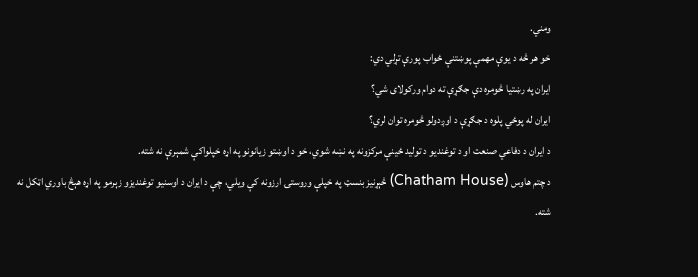ومني.
خو هر څه د یوې مهمې پوښتنې ځواب پورې تړلي دي:
ایران په رښتیا څومره دې جګړې ته دوام ورکولای شي؟
ایران له پوځي پلوه د جګړې د اوږدولو څومره توان لري؟
د ایران د دفاعي صنعت او د توغندیو د تولید ځینې مرکزونه په نښه شوي، خو د اوښتو زیانونو په اړه خپلواکې شمېرې نه شته.
د چتم هاوس (Chatham House) څېړنیز بنسټ په خپلې وروستۍ ارزونه کې ویلي، چې د ایران د اوسنیو توغندیزو زېرمو په اړه هېڅ باوري اټکل نه شته.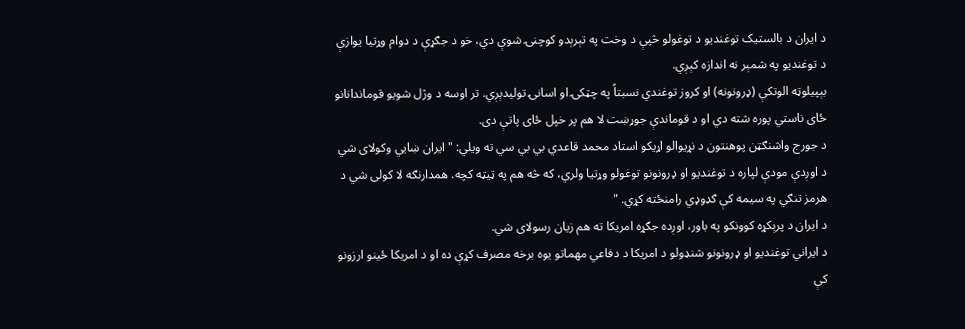د ایران د بالستیک توغندیو د توغولو څپې د وخت په تېرېدو کوچنۍ شوې دي، خو د جګړې د دوام وړتیا یوازې د توغندیو په شمېر نه اندازه کېږي.
بېپیلوټه الوتکې (ډرونونه) او کروز توغندي نسبتاً په چټکۍ او اسانۍ تولیدېږي. تر اوسه د وژل شويو قوماندانانو ځای ناستي پوره شته دي او د قوماندې جوړښت لا هم پر خپل ځای پاتې دی.
د جورج واشنګټن پوهنتون د نړیوالو اړیکو استاد محمد قاعدي بي بي سي ته ویلي: "ایران ښايي وکولای شي د اوږدې مودې لپاره د توغندیو او ډرونونو توغولو وړتیا ولري، که څه هم په ټیټه کچه. همدارنګه لا کولی شي د هرمز تنګي په سیمه کې ګډوډي رامنځته کړي. "
د ایران د پرېکړه کوونکو په باور، اوږده جګړه امریکا ته هم زیان رسولای شي.
د ایراني توغندیو او ډرونونو شنډولو د امریکا د دفاعي مهماتو یوه برخه مصرف کړې ده او د امریکا ځینو ارزونو کې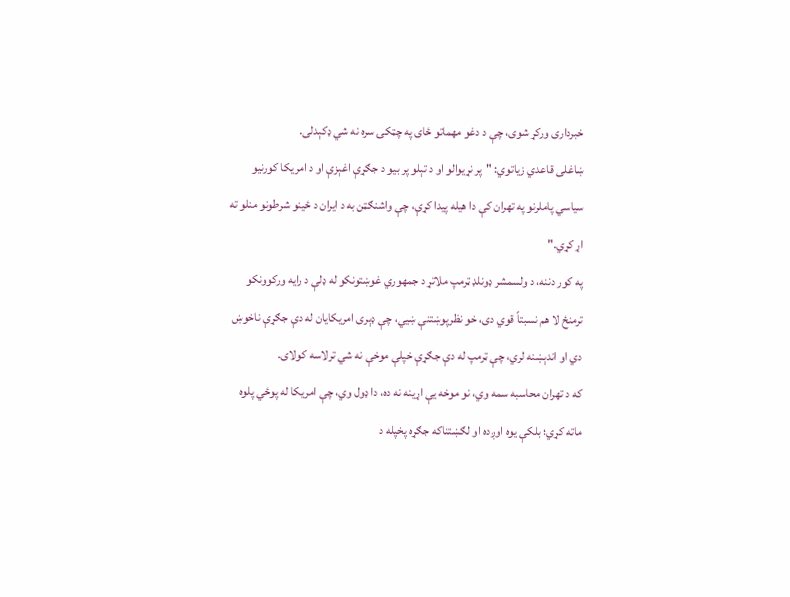خبرداری ورکړ شوی، چې د دغو مهماتو ځای په چټکۍ سره نه شي ډکېدلی.
ښاغلی قاعدي زیاتوي: "پر نړیوالو او د تېلو پر بیو د جګړې اغېزې او د امریکا کورنیو سیاسي پاملرنو په تهران کې دا هیله پیدا کړې، چې واشنګټن به د ایران د ځینو شرطونو منلو ته اړ کړي."
په کور دننه، د ولسمشر ډونلډ ټرمپ ملاتړ د جمهوري غوښتونکو له ډلې د رایه ورکوونکو ترمنځ لا هم نسبتاً قوي دی، خو نظرپوښتنې ښيي، چې ډېری امریکایان له دې جګړې ناخوښ دي او اندېښنه لري، چې ټرمپ له دې جګړې خپلې موخې نه شي ترلاسه کولای.
که د تهران محاسبه سمه وي، نو موخه یې اړینه نه ده، دا ډول وي، چې امریکا له پوځي پلوه ماته کړي؛ بلکې یوه اوږده او لګښتناکه جګړه پخپله د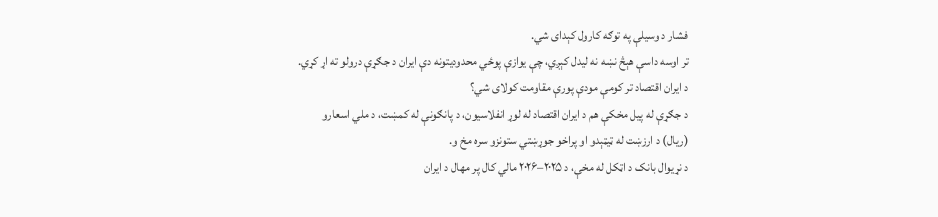فشار د وسیلې په توګه کارول کېدای شي.
تر اوسه داسې هېڅ نښه نه لیدل کېږي، چې یوازې پوځي محدودیتونه دې ایران د جګړې درولو ته اړ کړي.
د ایران اقتصاد تر کومې مودې پورې مقاومت کولای شي؟
د جګړې له پیل مخکې هم د ایران اقتصاد له لوړ انفلاسیون، د پانګونې له کمښت، د ملي اسعارو (ریال) د ارزښت له ټیټېدو او پراخو جوړښتي ستونزو سره مخ و.
د نړیوال بانک د اټکل له مخې، د ۲۰۲۵–۲۰۲۶ مالي کال پر مهال د ایران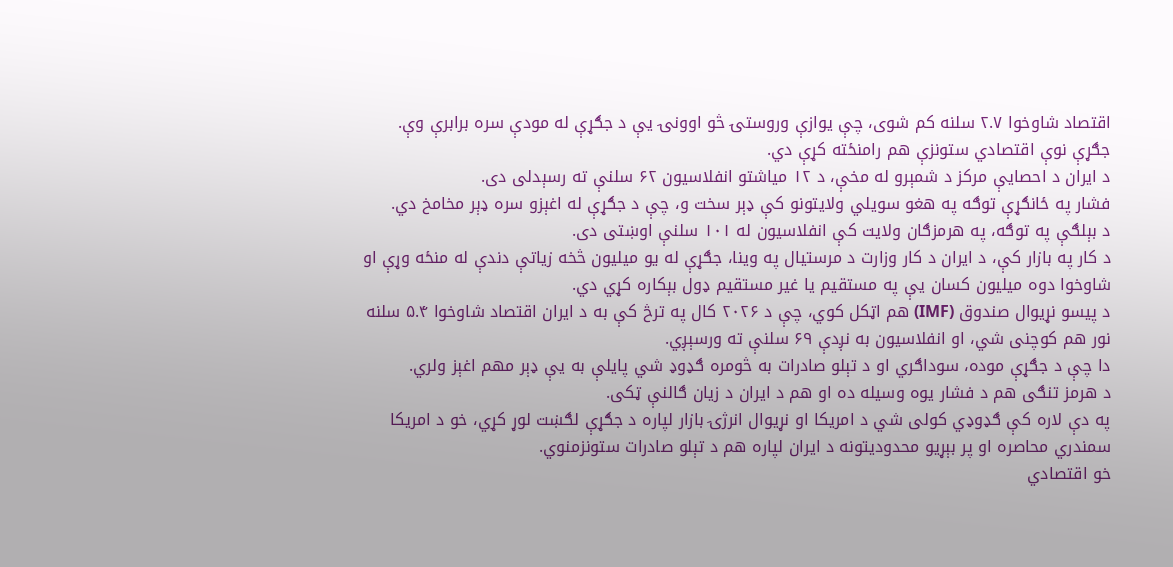اقتصاد شاوخوا ۲.۷ سلنه کم شوی، چې یوازې وروستۍ څو اوونۍ یې د جګړې له مودې سره برابرې وې.
جګړې نوې اقتصادي ستونزې هم رامنځته کړې دي.
د ایران د احصایې مرکز د شمېرو له مخې، د ۱۲ میاشتو انفلاسیون ۶۲ سلنې ته رسېدلی دی.
فشار په ځانګړې توګه په هغو سویلي ولایتونو کې ډېر سخت و، چې د جګړې له اغېزو سره ډېر مخامخ دي.
د بېلګې په توګه، په هرمزګان ولایت کې انفلاسیون له ۱۰۱ سلنې اوښتی دی.
د کار په بازار کې، د ایران د کار وزارت د مرستیال په وینا، جګړې له یو میلیون څخه زیاتې دندې له منځه وړې او شاوخوا دوه میلیون کسان یې په مستقیم یا غیر مستقیم ډول بېکاره کړي دي.
د پیسو نړیوال صندوق (IMF) هم اټکل کوي، چې د ۲۰۲۶ کال په ترڅ کې به د ایران اقتصاد شاوخوا ۵.۴ سلنه نور هم کوچنی شي، او انفلاسیون به نږدې ۶۹ سلنې ته ورسېږي.
دا چې د جګړې موده، سوداګري او د تېلو صادرات به څومره ګډوډ شي پایلې به یې ډېر مهم اغېز ولري.
د هرمز تنګی هم د فشار یوه وسیله ده او هم د ایران د زیان ګالنې ټکی.
په دې لاره کې ګډوډي کولی شي د امریکا او نړیوال انرژۍ بازار لپاره د جګړې لګښت لوړ کړي، خو د امریکا سمندري محاصره او پر بېړیو محدودیتونه د ایران لپاره هم د تېلو صادرات ستونزمنوي.
خو اقتصادي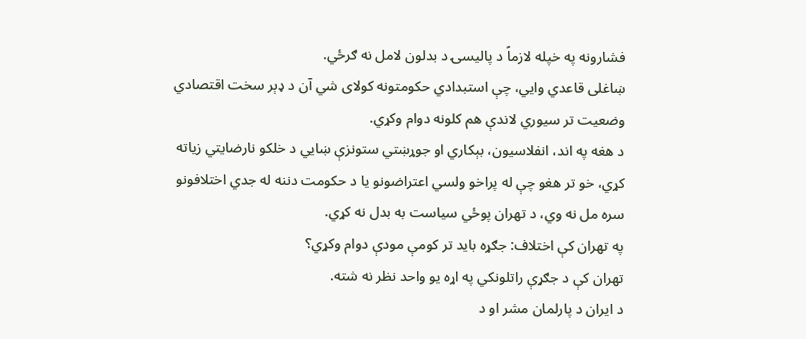فشارونه په خپله لازماً د پالیسۍ د بدلون لامل نه ګرځي.
ښاغلی قاعدي وايي، چې استبدادي حکومتونه کولای شي آن د ډېر سخت اقتصادي وضعیت تر سیوري لاندې هم کلونه دوام وکړي.
د هغه په اند، انفلاسیون، بېکاري او جوړښتي ستونزې ښايي د خلکو نارضایتي زیاته کړي، خو تر هغو چې له پراخو ولسي اعتراضونو یا د حکومت دننه له جدي اختلافونو سره مل نه وي، د تهران پوځي سیاست به بدل نه کړي.
په تهران کې اختلاف: جګړه باید تر کومې مودې دوام وکړي؟
تهران کې د جګړې راتلونکي په اړه یو واحد نظر نه شته.
د ایران د پارلمان مشر او د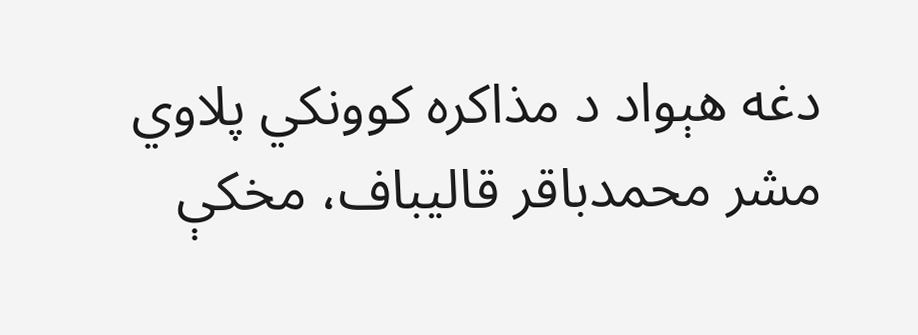دغه هېواد د مذاکره کوونکي پلاوي مشر محمدباقر قالیباف، مخکې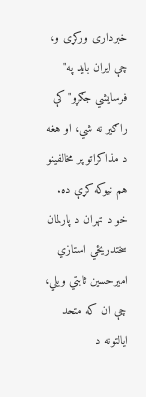خبرداری ورکړی و، چې ایران باید په" فرسایشي جګړو" کې راګیر نه شي، او هغه د مذاکراتو پر مخالفینو هم نیوکه کړې ده.
خو د تهران د پارلمان سختدریځي استازي امیرحسین ثابتي ویلي، چې ان که متحد ایالتونه د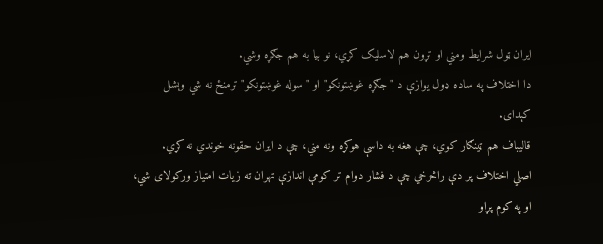ایران ټول شرایط ومني او تړون هم لاسلیک کړي، نو بیا به هم جګړه وشي.
دا اختلاف په ساده ډول یوازې د "جګړه غوښتونکو" او "سوله غوښتونکو" ترمنځ نه شي وېشل کېدای.
قالیباف هم ټینګار کوي، چې هغه به داسې هوکړه ونه مني، چې د ایران حقونه خوندي نه کړي.
اصلي اختلاف پر دې راڅرخي چې د فشار دوام تر کومې اندازې تهران ته زیات امتیاز ورکولای شي، او په کوم پړاو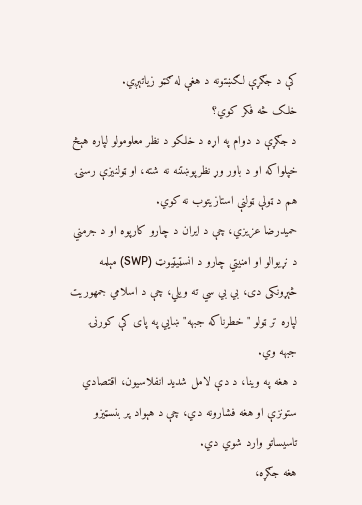کې د جګړې لګښتونه د هغې له ګټو زیاتېږي.
خلک څه فکر کوي؟
د جګړې د دوام په اړه د خلکو د نظر معلومولو لپاره هېڅ خپلواکه او د باور وړ نظرپوښتنه نه شته، او ټولنیزې رسنۍ هم د ټولې ټولنې استازیتوب نه کوي.
حمیدرضا عزیزي، چې د ایران د چارو کارپوه او د جرمني د نړیوالو او امنیتي چارو د انسټیټیوټ (SWP) مېلمه څېړونکی دی، بي بي سي ته ویلي، چې د اسلامي جمهوریت لپاره تر ټولو "خطرناکه جبهه" ښايي په پای کې کورنۍ جبهه وي.
د هغه په وینا، د دې لامل شدید انفلاسیون، اقتصادي ستونزې او هغه فشارونه دي، چې د هېواد پر بنسټیزو تاسیساتو وارد شوي دي.
هغه جګړه،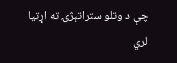چې د وتلو ستراتېژۍ ته اړتیا لري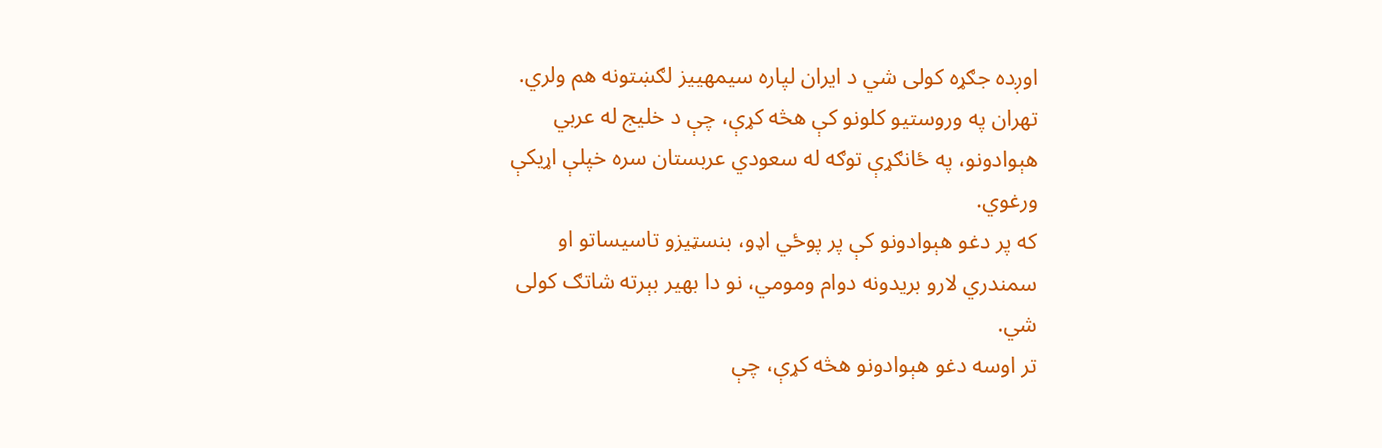اوږده جګړه کولی شي د ایران لپاره سیمهییز لګښتونه هم ولري.
تهران په وروستیو کلونو کې هڅه کړې، چې د خلیج له عربي هېوادونو، په ځانګړې توګه له سعودي عربستان سره خپلې اړیکې ورغوي.
که پر دغو هېوادونو کې پر پوځي اډو، بنسټیزو تاسیساتو او سمندري لارو بریدونه دوام ومومي، نو دا بهیر بېرته شاتګ کولی شي.
تر اوسه دغو هېوادونو هڅه کړې، چې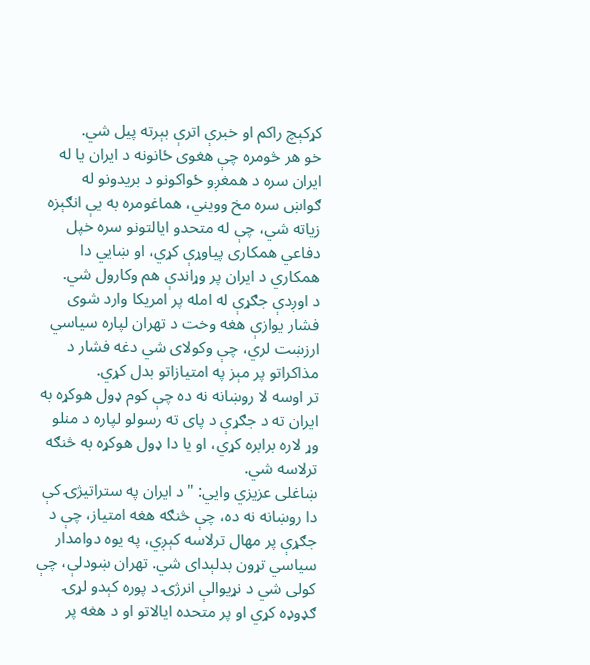کړکېچ راکم او خبرې اترې بېرته پیل شي.
خو هر څومره چې هغوی ځانونه د ایران یا له ایران سره د همغږو ځواکونو د بریدونو له ګواښ سره مخ وویني، هماغومره به یې انګېزه زیاته شي، چې له متحدو ایالتونو سره خپل دفاعي همکاری پیاوړې کړي، او ښايي دا همکاري د ایران پر وړاندې هم وکارول شي.
د اوږدې جګړې له امله پر امریکا وارد شوی فشار یوازې هغه وخت د تهران لپاره سیاسي ارزښت لري، چې وکولای شي دغه فشار د مذاکراتو پر مېز په امتیازاتو بدل کړي.
تر اوسه لا روښانه نه ده چې کوم ډول هوکړه به ایران ته د جګړې د پای ته رسولو لپاره د منلو وړ لاره برابره کړي، او یا دا ډول هوکړه به څنګه ترلاسه شي.
ښاغلی عزیزي وايي: "د ایران په ستراتیژۍ کې دا روښانه نه ده، چې څنګه هغه امتیاز، چې د جګړې پر مهال ترلاسه کېږي، په یوه دوامدار سیاسي تړون بدلېدای شي. تهران ښودلې، چې کولی شي د نړیوالې انرژۍ د پوره کېدو لړۍ ګډوډه کړي او پر متحده ایالاتو او د هغه پر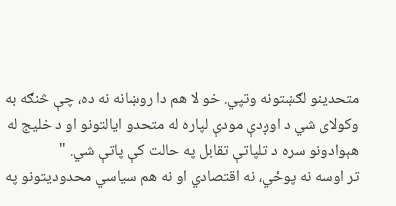متحدینو لګښتونه وتپي. خو لا هم دا روښانه نه ده، چې څنګه به وکولای شي د اوږدې مودې لپاره له متحدو ایالتونو او د خلیج له هېوادونو سره د تلپاتې تقابل په حالت کې پاتې شي. "
تر اوسه نه پوځي، نه اقتصادي او نه هم سیاسي محدودیتونو په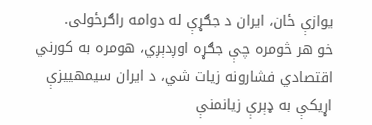یوازې ځان، ایران د جګړې له دوامه راګرځولی.
خو هر څومره چې جګړه اوږدېږي، هومره به کورني اقتصادي فشارونه زیات شي، د ایران سیمهییزې اړیکې به ډېرې زیانمنې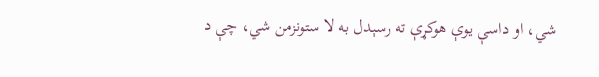شي، او داسې یوې هوکړې ته رسېدل به لا ستونزمن شي، چې د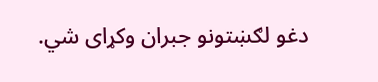دغو لګښتونو جبران وکړای شي.